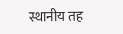स्थानीय तह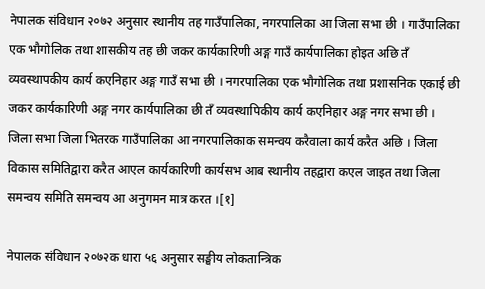नेपालक संविधान २०७२ अनुसार स्थानीय तह गाउँपालिका, नगरपालिका आ जिला सभा छी । गाउँपालिका एक भौगोलिक तथा शासकीय तह छी जकर कार्यकारिणी अङ्ग गाउँ कार्यपालिका होइत अछि तँ व्यवस्थापकीय कार्य कएनिहार अङ्ग गाउँ सभा छी । नगरपालिका एक भौगोलिक तथा प्रशासनिक एकाई छी जकर कार्यकारिणी अङ्ग नगर कार्यपालिका छी तँ व्यवस्थापिकीय कार्य कएनिहार अङ्ग नगर सभा छी । जिला सभा जिला भितरक गाउँपालिका आ नगरपालिकाक समन्वय करैवाला कार्य करैत अछि । जिला विकास समितिद्वारा करैत आएल कार्यकारिणी कार्यसभ आब स्थानीय तहद्वारा कएल जाइत तथा जिला समन्वय समिति समन्वय आ अनुगमन मात्र करत ।[१]

नेपालक संविधान २०७२क धारा ५६ अनुसार सङ्घीय लोकतान्त्रिक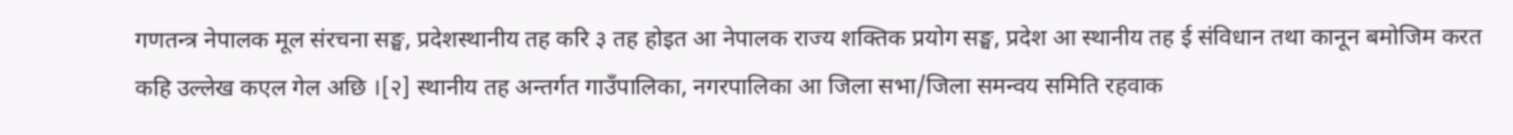गणतन्त्र नेपालक मूल संरचना सङ्घ, प्रदेशस्थानीय तह करि ३ तह होइत आ नेपालक राज्य शक्तिक प्रयोग सङ्घ, प्रदेश आ स्थानीय तह ई संविधान तथा कानून बमोजिम करत कहि उल्लेख कएल गेल अछि ।[२] स्थानीय तह अन्तर्गत गाउँपालिका, नगरपालिका आ जिला सभा/जिला समन्वय समिति रहवाक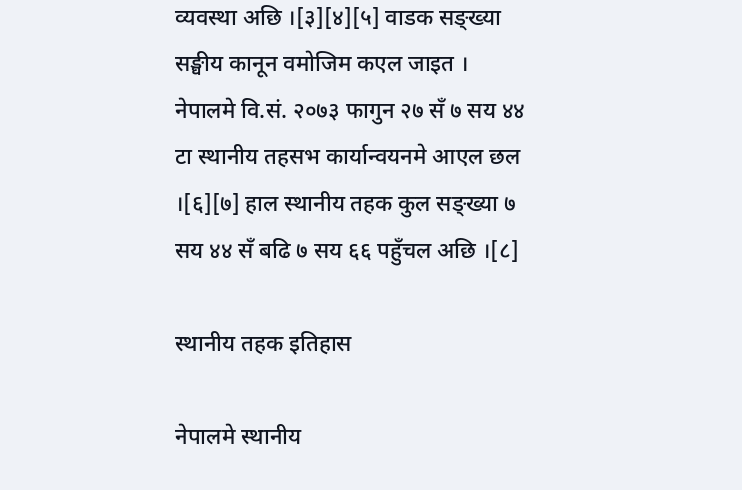व्यवस्था अछि ।[३][४][५] वाडक सङ्ख्या सङ्घीय कानून वमोजिम कएल जाइत । नेपालमे वि.सं. २०७३ फागुन २७ सँ ७ सय ४४ टा स्थानीय तहसभ कार्यान्वयनमे आएल छल ।[६][७] हाल स्थानीय तहक कुल सङ्ख्या ७ सय ४४ सँ बढि ७ सय ६६ पहुँचल अछि ।[८]

स्थानीय तहक इतिहास

नेपालमे स्थानीय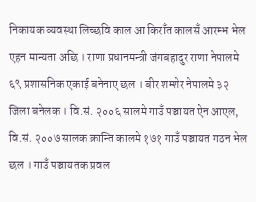निकायक व्यवस्था लिच्छवि काल आ किराँत कालसँ आरम्भ भेल एहन मान्यता अछि । राणा प्रधानमन्त्री जंगबहादुर राणा नेपालमे ६९ प्रशासनिक एकाई बनेनाए छल । बीर शम्शेर नेपालमे ३२ जिला बनेलक । वि.सं. २००६ सालमे गाउँ पञ्चायत ऐन आएल, वि.सं. २००७ सालक क्रान्ति कालमे १७१ गाउँ पञ्चायत गठन भेल छल । गाउँ पञ्चायतक प्रवल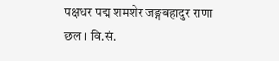पक्षधर पद्म शमशेर जङ्गबहादुर राणा छल । वि.सं.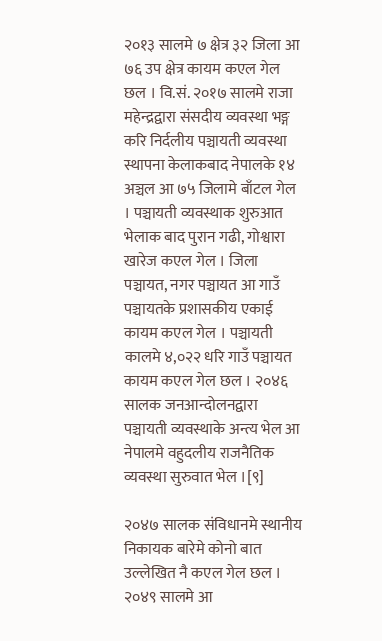२०१३ सालमे ७ क्षेत्र ३२ जिला आ ७६ उप क्षेत्र कायम कएल गेल छल । वि.सं. २०१७ सालमे राजा महेन्द्रद्वारा संसदीय व्यवस्था भङ्ग करि निर्दलीय पञ्चायती व्यवस्था स्थापना केलाकबाद नेपालके १४ अञ्चल आ ७५ जिलामे बाँटल गेल । पञ्चायती व्यवस्थाक शुरुआत भेलाक बाद पुरान गढी, गोश्वारा खारेज कएल गेल । जिला पञ्चायत, नगर पञ्चायत आ गाउँ पञ्चायतके प्रशासकीय एकाई कायम कएल गेल । पञ्चायती कालमे ४,०२२ धरि गाउँ पञ्चायत कायम कएल गेल छल । २०४६ सालक जनआन्दोलनद्वारा पञ्चायती व्यवस्थाके अन्त्य भेल आ नेपालमे वहुदलीय राजनैतिक व्यवस्था सुरुवात भेल ।[९]

२०४७ सालक संविधानमे स्थानीय निकायक बारेमे कोनो बात उल्लेखित नै कएल गेल छल । २०४९ सालमे आ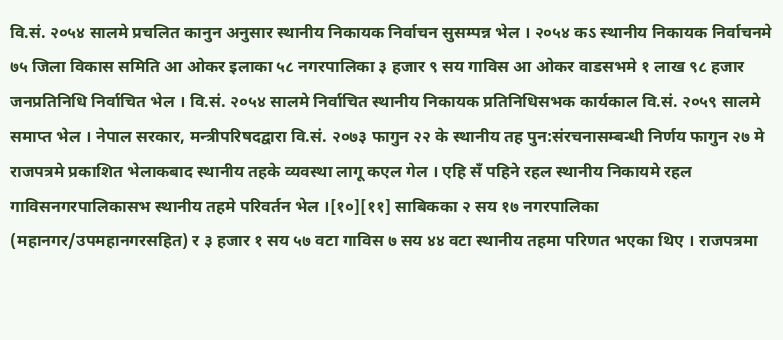वि.सं. २०५४ सालमे प्रचलित कानुन अनुसार स्थानीय निकायक निर्वाचन सुसम्पन्न भेल । २०५४ कऽ स्थानीय निकायक निर्वाचनमे ७५ जिला विकास समिति आ ओकर इलाका ५८ नगरपालिका ३ हजार ९ सय गाविस आ ओकर वाडसभमे १ लाख ९८ हजार जनप्रतिनिधि निर्वाचित भेल । वि.सं. २०५४ सालमे निर्वाचित स्थानीय निकायक प्रतिनिधिसभक कार्यकाल वि.सं. २०५९ सालमे समाप्त भेल । नेपाल सरकार, मन्त्रीपरिषदद्वारा वि.सं. २०७३ फागुन २२ के स्थानीय तह पुन:संरचनासम्बन्धी निर्णय फागुन २७ मे राजपत्रमे प्रकाशित भेलाकबाद स्थानीय तहके व्यवस्था लागू कएल गेल । एहि सँ पहिने रहल स्थानीय निकायमे रहल गाविसनगरपालिकासभ स्थानीय तहमे परिवर्तन भेल ।[१०][११] साबिकका २ सय १७ नगरपालिका (महानगर/उपमहानगरसहित) र ३ हजार १ सय ५७ वटा गाविस ७ सय ४४ वटा स्थानीय तहमा परिणत भएका थिए । राजपत्रमा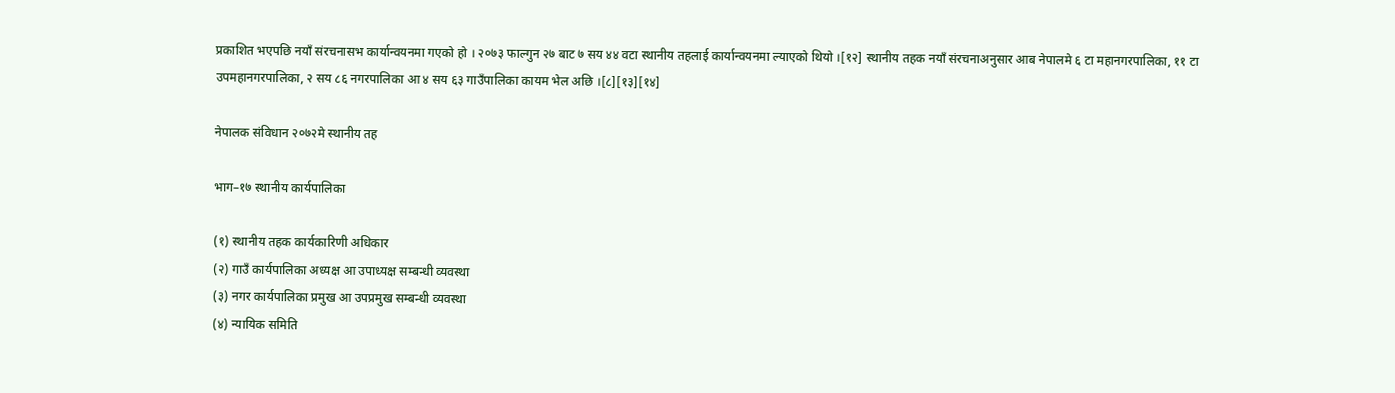प्रकाशित भएपछि नयाँ संरचनासभ कार्यान्वयनमा गएको हो । २०७३ फाल्गुन २७ बाट ७ सय ४४ वटा स्थानीय तहलाई कार्यान्वयनमा ल्याएको थियो ।[१२] स्थानीय तहक नयाँ संरचनाअनुसार आब नेपालमे ६ टा महानगरपालिका, ११ टा उपमहानगरपालिका, २ सय ८६ नगरपालिका आ ४ सय ६३ गाउँपालिका कायम भेल अछि ।[८][१३][१४]

नेपालक संविधान २०७२मे स्थानीय तह

भाग–१७ स्थानीय कार्यपालिका

(१) स्थानीय तहक कार्यकारिणी अधिकार
(२) गाउँ कार्यपालिका अध्यक्ष आ उपाध्यक्ष सम्बन्धी व्यवस्था
(३) नगर कार्यपालिका प्रमुख आ उपप्रमुख सम्बन्धी व्यवस्था
(४) न्यायिक समिति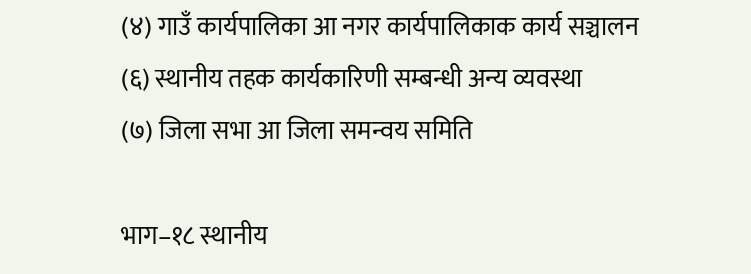(४) गाउँ कार्यपालिका आ नगर कार्यपालिकाक कार्य सञ्चालन
(६) स्थानीय तहक कार्यकारिणी सम्बन्धी अन्य व्यवस्था
(७) जिला सभा आ जिला समन्वय समिति

भाग–१८ स्थानीय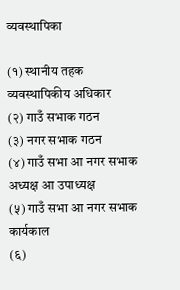व्यवस्थापिका

(१) स्थानीय तहक व्यवस्थापिकीय अधिकार
(२) गाउँ सभाक गठन
(३) नगर सभाक गठन
(४) गाउँ सभा आ नगर सभाक अध्यक्ष आ उपाध्यक्ष
(५) गाउँ सभा आ नगर सभाक कार्यकाल
(६)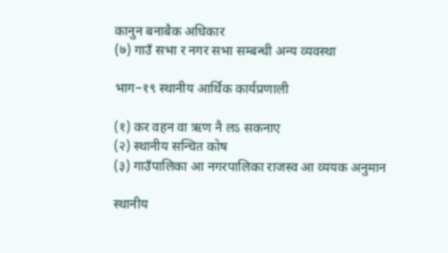कानुन बनाबैक अधिकार
(७) गाउँ सभा र नगर सभा सम्बन्धी अन्य व्यवस्था

भाग–१९ स्थानीय आर्थिक कार्यप्रणाली

(१) कर वहन वा ऋण नै लऽ सकनाए
(२) स्थानीय सन्चित कोष
(३) गाउँपालिका आ नगरपालिका राजस्व आ व्ययक अनुमान

स्थानीय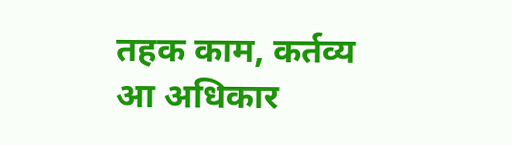तहक काम, कर्तव्य आ अधिकार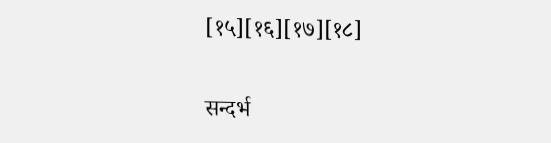[१५][१६][१७][१८]

सन्दर्भ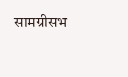सामग्रीसभ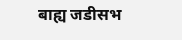बाह्य जडीसभ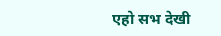एहो सभ देखी